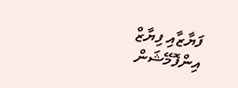ފަޔާޒާއި ފިޔާޒް އިންފޮމޭޝަން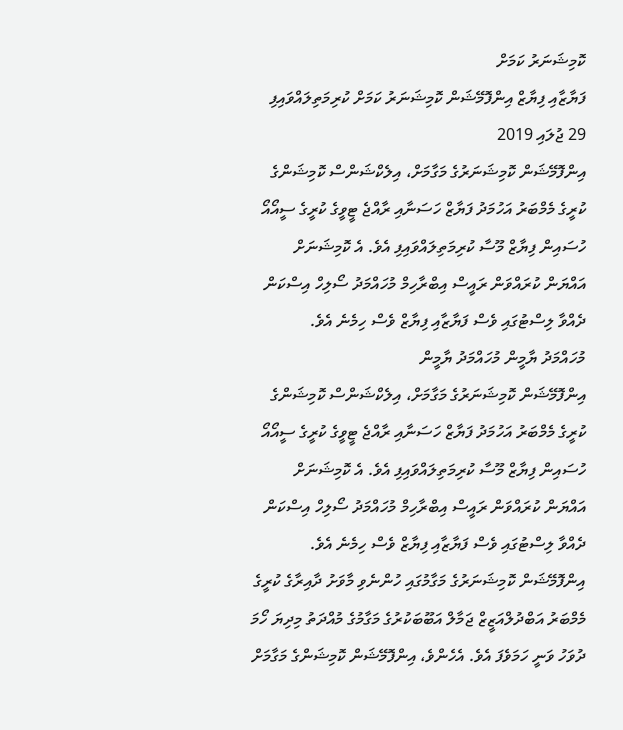ކޮމިޝަނަރު ކަމަށް
ފަޔާޒާއި ފިޔާޒް އިންފޮމޭޝަން ކޮމިޝަނަރު ކަމަށް ކުރިމަތިލައްވައިފި
29 ޖުލައި 2019
އިންފޮމޭޝަން ކޮމިޝަނަރުގެ މަގާމަށް، އިލެކްޝަންސް ކޮމިޝަންގެ ކުރީގެ މެމްބަރު އަހުމަދު ފަޔާޒް ހަސަނާއި ރާއްޖެ ޓީވީގެ ކުރީގެ ސީއޯއޯ ހުސައިން ފިޔާޒް މޫސާ ކުރިމަތިލައްވައިފި އެވެ. އެ ކޮމިޝަނަށް އައްޔަން ކުރައްވަން ރައީސް އިބްރާހިމް މުހައްމަދު ސޯލިހް އިސްކަން ދެއްވާ ލިސްޓުގައި ވެސް ފަޔާޒާއި ފިޔާޒް ވެސް ހިމެނެ އެވެ.
މުހައްމަދު ޔާމީން މުހައްމަދު ޔާމީން
އިންފޮމޭޝަން ކޮމިޝަނަރުގެ މަގާމަށް، އިލެކްޝަންސް ކޮމިޝަންގެ ކުރީގެ މެމްބަރު އަހުމަދު ފަޔާޒް ހަސަނާއި ރާއްޖެ ޓީވީގެ ކުރީގެ ސީއޯއޯ ހުސައިން ފިޔާޒް މޫސާ ކުރިމަތިލައްވައިފި އެވެ. އެ ކޮމިޝަނަށް އައްޔަން ކުރައްވަން ރައީސް އިބްރާހިމް މުހައްމަދު ސޯލިހް އިސްކަން ދެއްވާ ލިސްޓުގައި ވެސް ފަޔާޒާއި ފިޔާޒް ވެސް ހިމެނެ އެވެ.
އިންފޮމޭޝަން ކޮމިޝަނަރުގެ މަގާމުގައި ހުންނެވި މާވަށު ދާއިރާގެ ކުރީގެ މެމްބަރު އަބްދުލްއަޒީޒް ޖަމާލް އަބޫބަކުރުގެ މަގާމުގެ މުއްދަތު މިދިޔަ ހޯމަ ދުވަހު ވަނީ ހަމަވެފަ އެވެ. އެހެންވެ، އިންފޮމޭޝަން ކޮމިޝަންގެ މަގާމަށް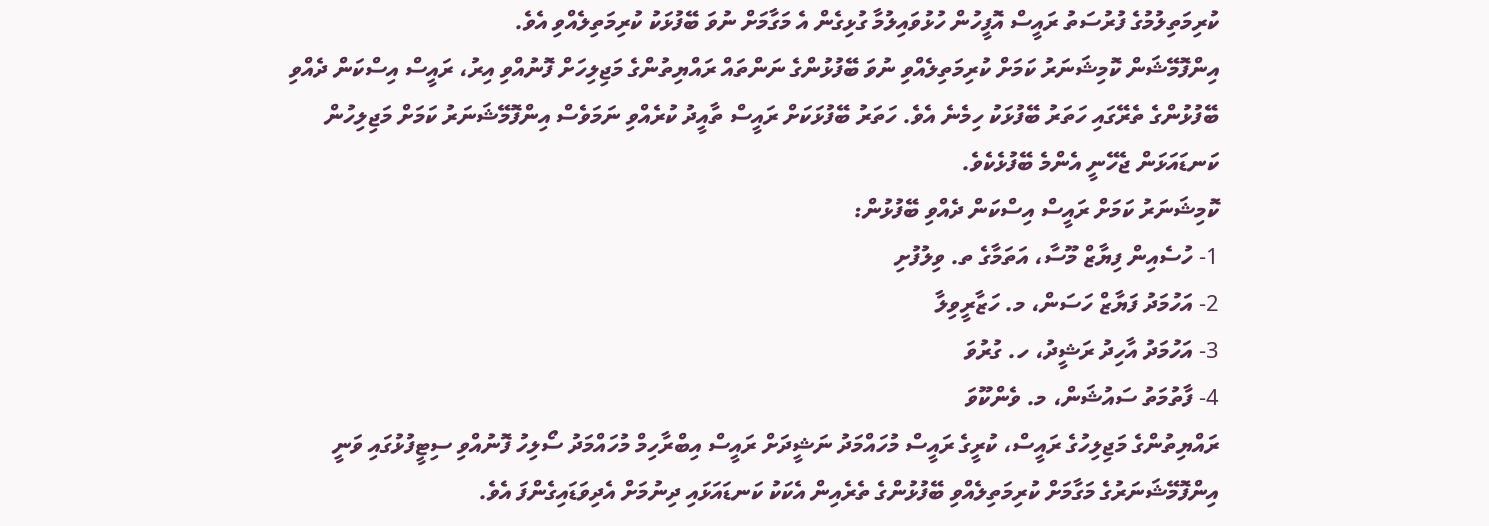ކުރިމަތިލުމުގެ ފުރުސަތު ރައީސް އޮފީހުން ހުޅުވައިލުމާ ގުޅިގެން އެ މަގާމަށް ނުވަ ބޭފުޅަކު ކުރިމަތިލެއްވި އެވެ.
އިންފޮމޭޝަން ކޮމިޝަނަރު ކަމަށް ކުރިމަތިލެއްވި ނުވަ ބޭފުޅުންގެ ނަންތައް ރައްޔިތުންގެ މަޖިލިހަށް ފޮނުއްވި އިރު، ރައީސް އިސްކަން ދެއްވި ބޭފުޅުންގެ ތެރޭގައި ހަތަރު ބޭފުޅަކު ހިމެނެ އެވެ. ހަތަރު ބޭފުޅަކަށް ރައީސް ތާއީދު ކުރެއްވި ނަމަވެސް އިންފޮމޭޝަނަރު ކަމަށް މަޖިލިހުން ކަނޑައަޅަން ޖެހޭނީ އެންމެ ބޭފުޅެކެވެ.
ކޮމިޝަނަރު ކަމަށް ރައީސް އިސްކަން ދެއްވި ބޭފުޅުން:
1- ހުސެއިން ފިޔާޒް މޫސާ، އަތަމާގެ ތ. ވިލުފުށި
2- އަހުމަދު ފަޔާޒް ހަސަން، މ. ހަޒާރީވިލާ
3- އަހުމަދު އާހިދު ރަޝީދު، ހ. ގުރުވަ
4- ފާތުމަތު ސައުޝަން، މ. ވެންކޫވަ
ރައްޔިތުންގެ މަޖިލިހުގެ ރައީސް، ކުރީގެ ރައީސް މުހައްމަދު ނަޝީދަށް ރައީސް އިބްރާހިމް މުހައްމަދު ސޯލިހު ފޮނުއްވި ސިޓީފުޅުގައި ވަނީ އިންފޮމޭޝަނަރުގެ މަގާމަށް ކުރިމަތިލެއްވި ބޭފުޅުންގެ ތެރެއިން އެކަކު ކަނޑައަޅައި ދިނުމަށް އެދިވަޑައިގެންފަ އެވެ.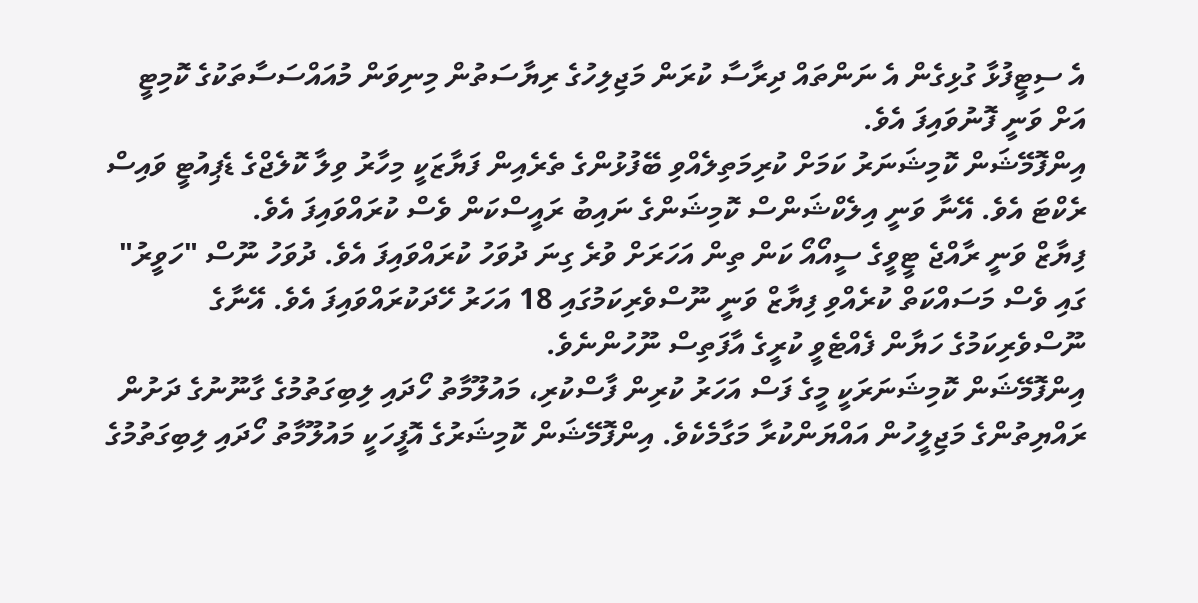އެ ސިޓީފުޅާ ގުޅިގެން އެ ނަންތައް ދިރާސާ ކުރަން މަޖިލިހުގެ ރިޔާސަތުން މިނިވަން މުއައްސަސާތަކުގެ ކޮމިޓީ އަށް ވަނީ ފޮނުވައިފަ އެވެ.
އިންފޮމޭޝަން ކޮމިޝަނަރު ކަމަށް ކުރިމަތިލެއްވި ބޭފުޅުންގެ ތެރެއިން ފަޔާޒަކީ މިހާރު ވިލާ ކޮލެޖްގެ ޑެޕިއުޓީ ވައިސް ރެކްޓަ އެވެ. އޭނާ ވަނީ އިލެކްޝަންސް ކޮމިޝަންގެ ނައިބު ރައީސްކަން ވެސް ކުރައްވައިފަ އެވެ.
ފިޔާޒް ވަނީ ރާއްޖެ ޓީވީގެ ސީއޯއޯ ކަން ތިން އަހަރަށް ވުރެ ގިނަ ދުވަހު ކުރައްވައިފަ އެވެ. ދުވަހު ނޫސް "ހަވީރު" ގައި ވެސް މަސައްކަތް ކުރެއްވި ފިޔާޒް ވަނީ ނޫސްވެރިކަމުގައި 18 އަހަރު ހޭދަކުރައްވައިފަ އެވެ. އޭނާގެ ނޫސްވެރިކަމުގެ ހަޔާން ފެއްޓެވީ ކުރީގެ އާފަތިސް ނޫހުންނެވެ.
އިންފޮމޭޝަން ކޮމިޝަނަރަކީ މީގެ ފަސް އަހަރު ކުރިން ފާސްކުރި، މައުލޫމާތު ހޯދައި ލިބިގަތުމުގެ ގާނޫނުގެ ދަށުން ރައްޔިތުންގެ މަޖިލީހުން އައްޔަންކުރާ މަގާމެކެވެ. އިންފޮމޭޝަން ކޮމިޝަރުގެ އޮފީހަކީ މައުލޫމާތު ހޯދައި ލިބިގަތުމުގެ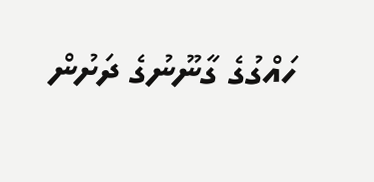ހައްގުގެ ގާނޫނުގެ ދަށުން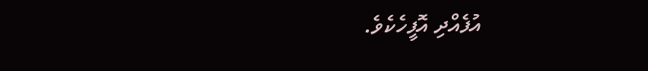އުފެއްދި އޮފީހެކެވެ.